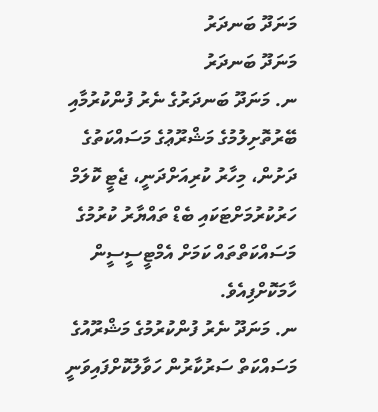މަނަދޫ ބަނދަރު
މަނަދޫ ބަނދަރު
ނ. މަނަދޫ ބަނދަރުގެ ނެރު ފުންކުރުމާއި ބޭރުތޮށިލުމުގެ މަޝްރޫޢުގެ މަސައްކަތުގެ ދަށުން، މިހާރު ކުރިއަށްދަނީ، ޖެޓީ ކޮލަމް ހަރުކުރުމަށްޓަކައި ބެޑް ތައްޔާރު ކުރުމުގެ މަސައްކަތްތައް ކަމަށް އެމްޓީސީސީން ހާމަކޮށްފިއެވެ.
ނ. މަނަދޫ ނެރު ފުންކުރުމުގެ މަޝްރޫއުގެ މަސައްކަތް ސަރުކާރުން ހަވާލުކޮށްފައިވަނީ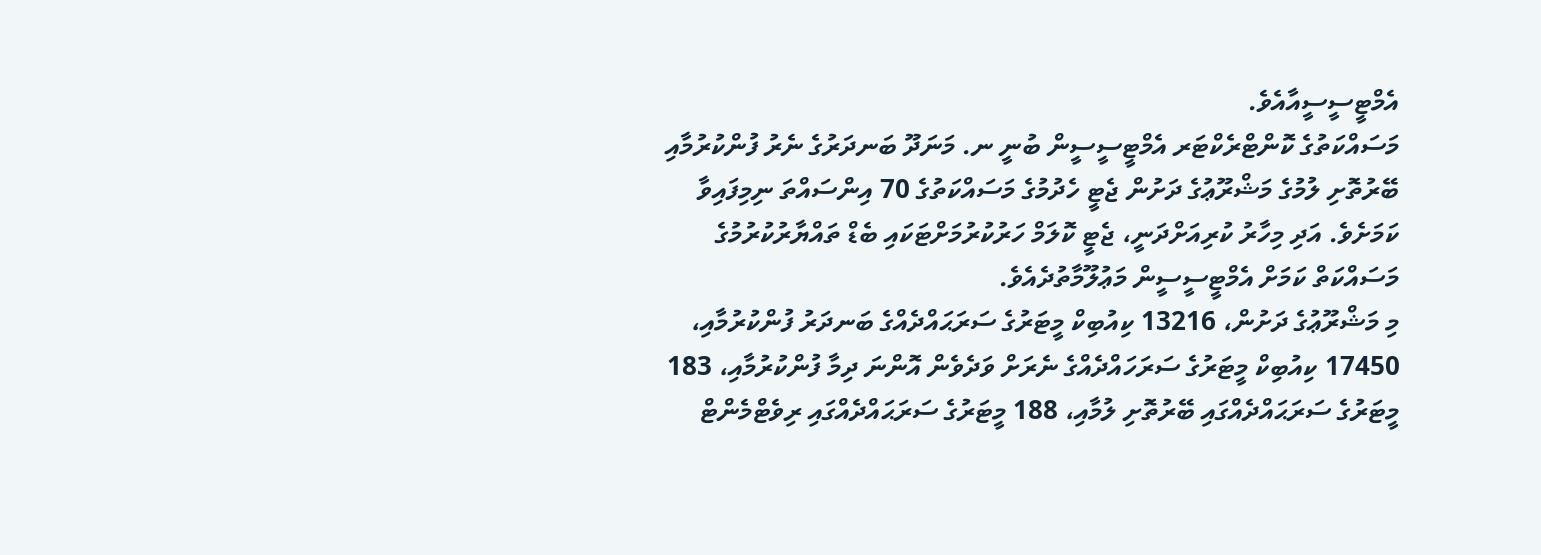އެމްޓީސީސީއާއެވެ.
މަސައްކަތުގެ ކޮންޓްރެކްޓަރ އެމްޓީސީސީން ބުނީ ނ. މަނަދޫ ބަނދަރުގެ ނެރު ފުންކުރުމާއި ބޭރުތޮށި ލުމުގެ މަޝްރޫޢުގެ ދަށުން ޖެޓީ ހެދުމުގެ މަސައްކަތުގެ 70 އިންސައްތަ ނިމިފައިވާ ކަމަށެވެ. އަދި މިހާރު ކުރިއަށްދަނީ، ޖެޓީ ކޮލަމް ހަރުކުރުމަށްޓަކައި ބެޑް ތައްޔާރުކުރުމުގެ މަސައްކަތް ކަމަށް އެމްޓީސީސީން މަޢުލޫމާތުދެއެވެ.
މި މަޝްރޫޢުގެ ދަށުން، 13216 ކިއުބިކް މީޓަރުގެ ސަރަޙައްދެއްގެ ބަނދަރު ފުންކުރުމާއި، 17450 ކިއުބިކް މީޓަރުގެ ސަރަހައްދެއްގެ ނެރަށް ވަދެވެން އޮންނަ ދިމާ ފުންކުރުމާއި، 183 މީޓަރުގެ ސަރަޙައްދެއްގައި ބޭރުތޮށި ލުމާއި، 188 މީޓަރުގެ ސަރަޙައްދެއްގައި ރިވެޓްމެންޓް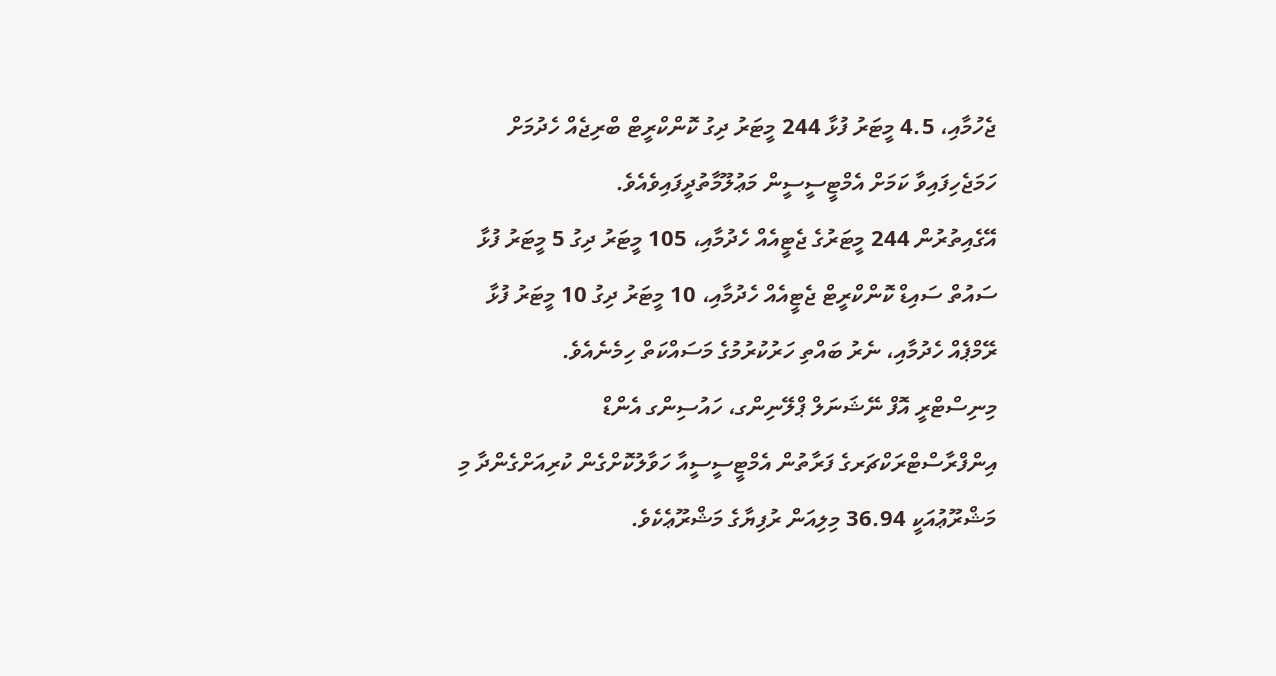ޖެހުމާއި، 4.5 މީޓަރު ފުޅާ 244 މީޓަރު ދިގު ކޮންކްރީޓް ބްރިޖެއް ހެދުމަށް ހަމަޖެހިފައިވާ ކަމަށް އެމްޓީސީސީން މަޢުލޫމާތުދީފައިވެއެވެ.
އޭގެއިތުރުން 244 މީޓަރުގެ ޖެޓީއެއް ހެދުމާއި، 105 މީޓަރު ދިގު 5 މީޓަރު ފުޅާ ސައުތް ސައިޑް ކޮންކްރީޓް ޖެޓީއެއް ހެދުމާއި، 10 މީޓަރު ދިގު 10 މީޓަރު ފުޅާ ރޭމްޕެއް ހެދުމާއި، ނެރު ބައްތި ހަރުކުރުމުގެ މަސައްކަތް ހިމެނެއެވެ.
މިނިސްޓްރީ އޮފް ނޭޝަނަލް ޕްލޭނިންގ، ހައުސިންގ އެންޑް އިންފްރާސްޓްރަކްޗަރގެ ފަރާތުން އެމްޓީސީސީއާ ހަވާލުކޮށްގެން ކުރިއަށްގެންދާ މި މަޝްރޫޢުއަކީ 36.94 މިލިއަން ރުފިޔާގެ މަޝްރޫޢެކެވެ.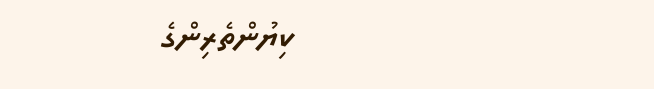ކިޔުންތެރިންގެ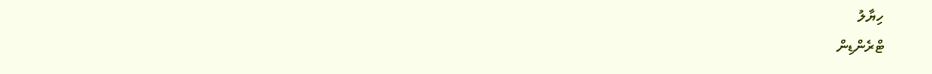ހިޔާލު
ޓްރެންޑިން